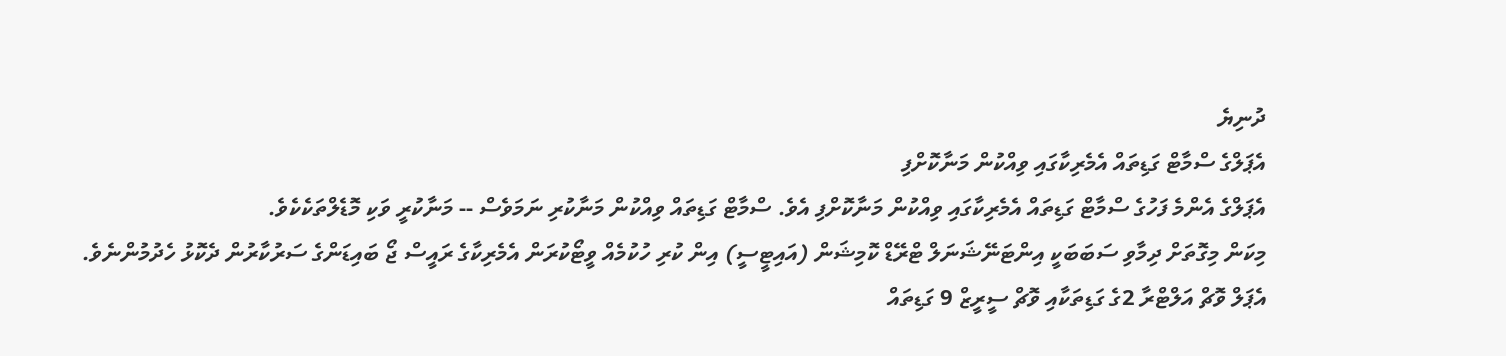ދުނިޔެ
އެޕަލްގެ ސްމާޓް ގަޑިތައް އެމެރިކާގައި ވިއްކުން މަނާކޮށްފި
އެޕަލްގެ އެންމެ ފަހުގެ ސްމާޓް ގަޑިތައް އެމެރިކާގައި ވިއްކުން މަނާކޮށްފި އެވެ. ސްމާޓް ގަޑިތައް ވިއްކުން މަނާކުރި ނަމަވެސް -- މަނާކުރީ ވަކި މޮޑެލްތަކެކެވެ.
މިކަން މިގޮތަށް ދިމާވި ސަބަބަކީ އިންޓަނޭޝަނަލް ޓްރޭޑް ކޮމިޝަން (އައިޓީސީ) އިން ކުރި ހުކުމެއް ވީޓޯކުރަން އެމެރިކާގެ ރައީސް ޖޯ ބައިޑަންގެ ސަރުކާރުން ދެކޮޅު ހެދުމުންނެވެ.
އެޕަލް ވޮޗް އަލްޓްރާ 2ގެ ގަޑިތަކާއި ވޮޗް ސީރީޒް 9 ގަޑިތައް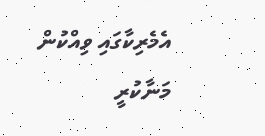އެމެރިކާގައި ވިއްކުން މަނާކުރީ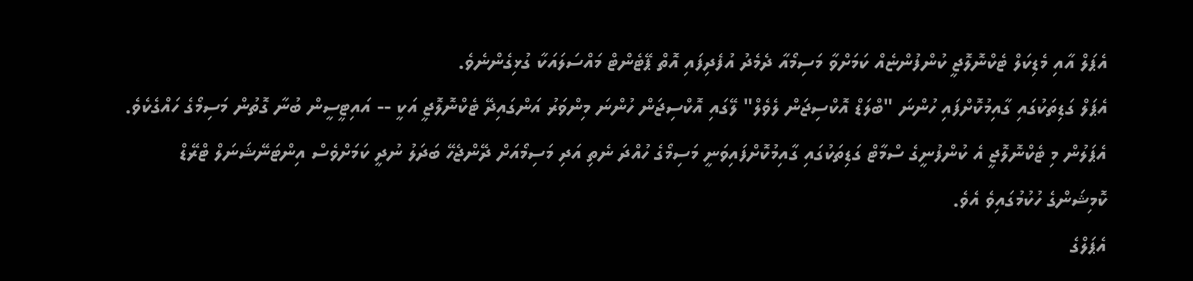އެޕަލް އާއި މެޑިކަލް ޓެކްނޮލޮޖީ ކުންފުންޏެއް ކަމަށްވާ މަސިމޯއާ ދެމެދު އުފެދިފައި އޮތް ޕޭޓެންޓް މައްސަލައަކާ ގުޅިގެންނެވެ.
އެޕަލް ގަޑިތަކުގައި ގާއިމުކޮށްފައި ހުންނަ "ބްލަޑް އޮކްސިޖަން ލެވެލް" ލޭގައި އޮކްސިޖަން ހުންނަ މިންވަރު އަންގައިދޭ ޓެކްނޮލޮޖީ އަކީ -- އައިޓީސީން ބުނާ ގޮތުން މަސިމޯގެ ހައްގެކެވެ.
އެޕަލުން މި ޓެކްނޮލޮޖީ އެ ކުންފުނީގެ ސްމާޓް ގަޑިތަކުގައި ގާއިމުކޮށްފައިވަނީ މަސިމޯގެ ހުއްދަ ނެތި އަދި މަސިމޯއަށް ދޭންޖެހޭ ބަދަލު ނުދީ ކަމަށްވެސް އިންޓަނޭޝަނަލް ޓްރޭޑް ކޮމިޝަންގެ ހުކުމުގައިވެ އެވެ.
އެޕަލްގެ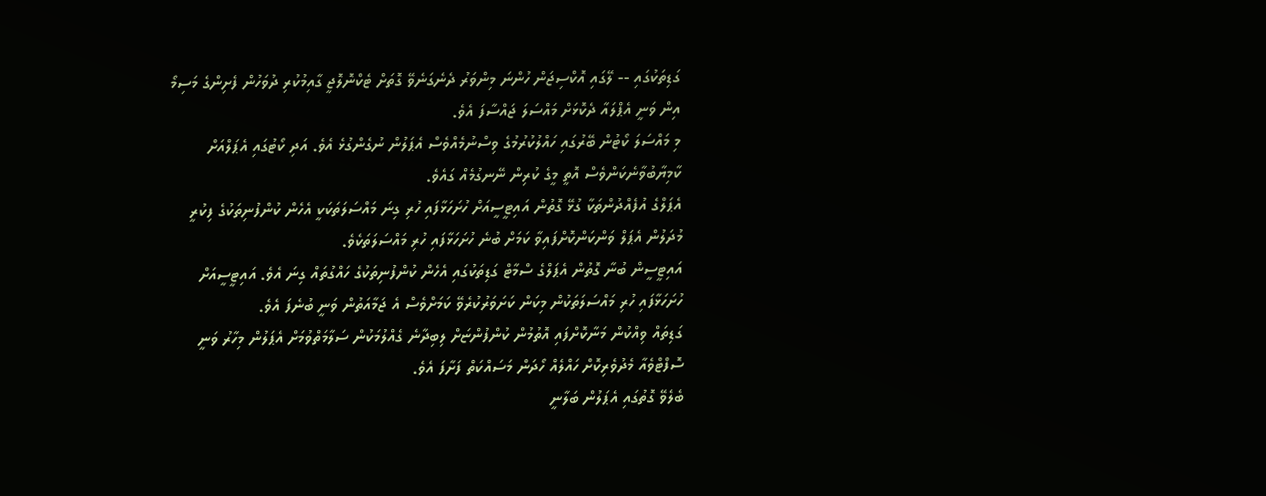ގަޑިތަކުގައި -- ލޭގައި އޮކްސިޖަން ހުންނަ މިންވަރު ދެނެގަނެވޭ ގޮތަށް ޓެކްނޮލޮޖީ ގާއިމުކުރި ދުވަހުން ފެށިންގެ މަސިމޯ އިން ވަނީ އެޕްލައާ ދެކޮޅަށް މައްސަލަ ޖައްސާފަ އެވެ.
މި މައްސަލަ ކޯޓުން ބޭރުގައި ހައްލުކުރުމުގެ ވިސްނުމެއްވެސް އެޕަލުން ނުގެންގުޅެ އެވެ. އަދި ކޯޓުގައި އެޕަލްއަށް ކާމިޔާބުވާނެކަންވެސް އޮތީ މީގެ ކުރިން ނޭނގުމެއް ގައެވެ.
އެޕަލްގެ އުފެއްދުންތަކާ ގުޅޭ ގޮތުން އައިޓީސީއަށް ހުށަހަޅާފައި ހުރި ގިނަ މައްސަލަތަކަކީ އެހެން ކުންފުނިތަކުގެ ފިކުރީ މުދަލުން އެޕަލް ވަންކަންކޮށްފައިވާ ކަމަށް ބުނެ ހުށަހަޅާފައި ހުރި މައްސަލަތަކެވެ.
އައިޓީސީން ބުނާ ގޮތުން އެޕަލްގެ ސްމާޓް ގަޑިތަކުގައި އެހެން ކުންފުނިތަކުގެ ހައްގުތައް ގިނަ އެވެ. އައިޓީސީއަށް ހުށަހަޅާފައި ހުރި މައްސަލަތަކުން މިކަން ކަށަވަރުކުރެވޭ ކަމަށްވެސް އެ ޖަމާއަތުން ވަނީ ބުނެފަ އެވެ.
ގަޑިތައް ވިއްކުން މަނާކޮށްފައި އޮތުމުން ކުންފުންޏަށް ލިބިދާނެ ގެއްލުމަކުން ސަލާމަތްވުމަށް އެޕަލުން މިހާރު ވަނީ ސޮފްޓްވެއާ މެދުވެރިކޮށް ހައްލެއް ހޯދަން މަސައްކަތް ފަށާފަ އެވެ.
ބެލެވޭ ގޮތުގައި އެޕަލުން ބަލާނީ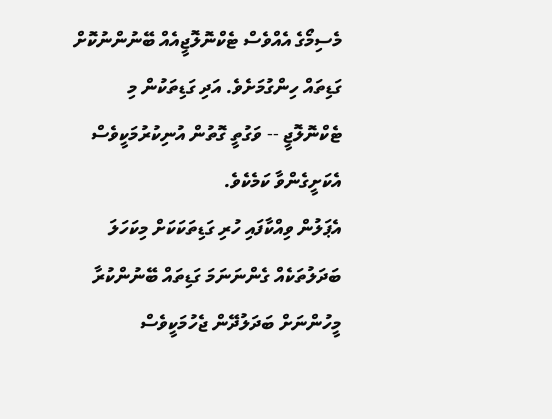މެސިމޯގެ އެއްވެސް ޓެކްނޮލޮޖީއެއް ބޭނުންނުކޮށް ގަޑިތައް ހިންގުމަށެވެ. އަދި ގަޑިތަކުން މި ޓެކްނޮލޮޖީ -- ވަގުތީ ގޮތުން އުނިކުރުމަކީވެސް އެކަށީގެންވާ ކަމެކެވެ.
އެޕަލުން ވިއްކާފައި ހުރި ގަޑިތަކަކަށް މިކަހަލަ ބަދަލުތަކެއް ގެންނަނަމަ ގަޑިތައް ބޭނުންކުރާ މީހުންނަށް ބަދަލުދޭން ޖެހުމަކީވެސް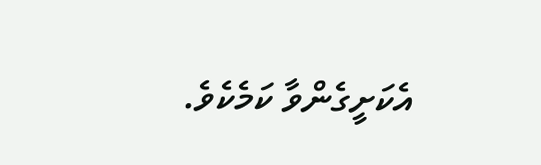އެކަށީގެންވާ ކަމެކެވެ.